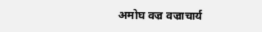अमोघ वज्र वज्राचार्य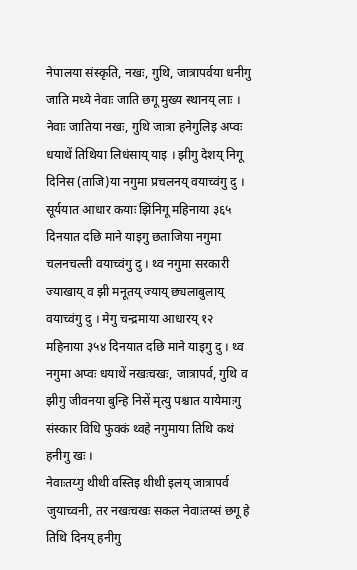नेपालया संस्कृति, नखः, गुथि, जात्रापर्वया धनीगु जाति मध्ये नेवाः जाति छगू मुख्य स्थानय् लाः । नेवाः जातिया नखः, गुथि जात्रा हनेगुलिइ अप्वः धयाथें तिथिया लिधंसाय् याइ । झीगु देशय् निगू दिनिस (ताजि)या नगुमा प्रचलनय् वयाच्वंगु दु । सूर्ययात आधार कयाः झिंनिगू महिनाया ३६५ दिनयात दछि माने याइगु छताजिया नगुमा चलनचल्ती वयाच्वंगु दु । थ्व नगुमा सरकारी ज्याखाय् व झी मनूतय् ज्याय् छ्यलाबुलाय् वयाच्वंगु दु । मेगु चन्द्रमाया आधारय् १२ महिनाया ३५४ दिनयात दछि माने याइगु दु । थ्व नगुमा अप्वः धयाथें नखःचखः, जात्रापर्व, गुथि व झीगु जीवनया बुन्हि निसें मृत्यु पश्चात यायेमाःगु संस्कार विधि फुक्कं थ्वहे नगुमाया तिथि कथं हनीगु खः ।
नेवाःतय्गु थीथी वस्तिइ थीथी इलय् जात्रापर्व जुयाच्वनी, तर नखःचखः सकल नेवाःतय्सं छगू हे तिथि दिनय् हनीगु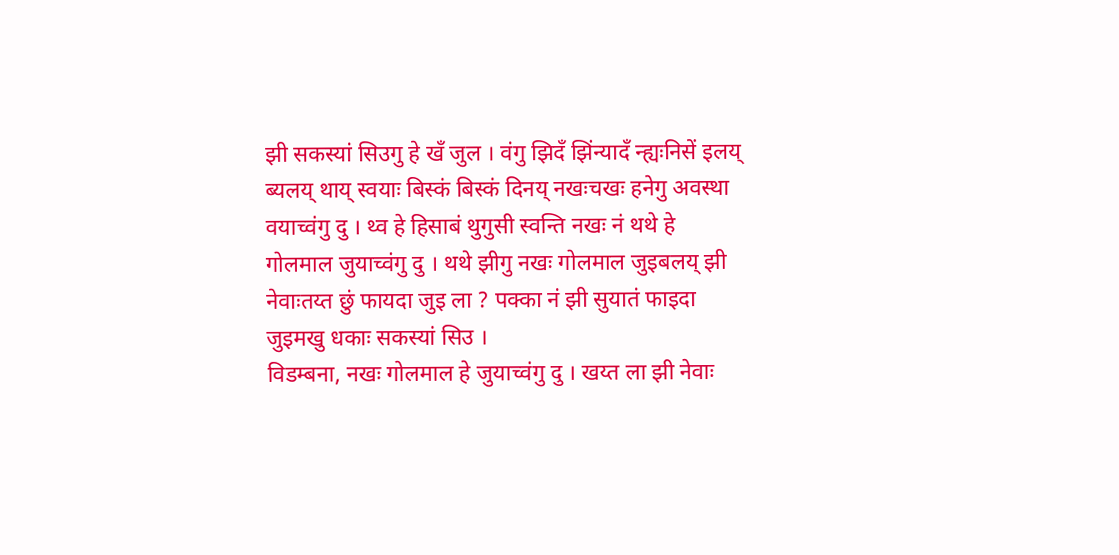झी सकस्यां सिउगु हे खँ जुल । वंगु झिदँ झिंन्यादँ न्ह्यःनिसें इलय् ब्यलय् थाय् स्वयाः बिस्कं बिस्कं दिनय् नखःचखः हनेगु अवस्था वयाच्वंगु दु । थ्व हे हिसाबं थुगुसी स्वन्ति नखः नं थथे हे गोलमाल जुयाच्वंगु दु । थथे झीगु नखः गोलमाल जुइबलय् झी नेवाःतय्त छुं फायदा जुइ ला ? पक्का नं झी सुयातं फाइदा जुइमखु धकाः सकस्यां सिउ ।
विडम्बना, नखः गोलमाल हे जुयाच्वंगु दु । खय्त ला झी नेवाः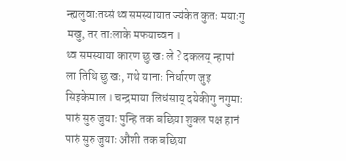न्ह्यलुवाःतय्सं थ्व समस्यायात ज्यंकेत कुतः मयाःगु मखु, तर ताःलाके मफयाच्वन ।
थ्व समस्याया कारण छु खः ले ? दकलय् न्हापां ला तिथि छु खः, गथे यानाः निर्धारण जुइ सिइकेमाल । चन्द्रमाया लिधंसाय् दयेकीगु नगुमाः पारुं सुरु जुयाः पुन्हि तक बछिया शुक्ल पक्ष हानं पारुं सुरु जुयाः औंशी तक बछिया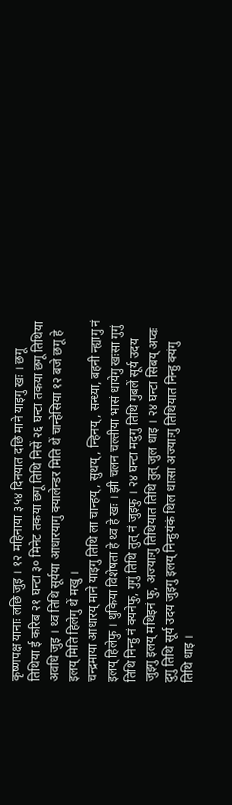कृष्णपक्ष यानाः लछि जुइ । १२ महिनाया ३५४ दिनयात दछि माने याइगु खः । छगू तिथिया ई करिब २१ घन्टा ३० मिनेट तकया छगू तिथि निसें २६ घन्टा तकया छगू तिथिया अवधि जुइ । थ्व तिथि सूर्यया आधारयागु क्यालेन्डर मिति थें चान्हेसिया १२ बजे छगू हे इलय् मिति हिलेगु थें मखु ।
चन्द्रमाया आधारय् माने याइगु तिथि ला चान्हय्, सुथय्, न्हिनय्, सन्ध्या, बहनी न्ह्यागु नं इलय् हिलेफु । थुकिया विशेषता हे थ्व हे खः । झी चलन चल्तीया भासं धायेगु खःसा गुगुं तिथि निन्हु नं क्यनेफु, गुगुं तिथि तुत् नं जुइफु । २४ घन्टा मदुगु तिथि गुबलें सूर्य उदय जुइगु इलय् मथिइनं फु, अज्याःगु तिथियात तिथि तुत् जुल धाइ । २४ घन्टा सिबय् अप्वः दुगु तिथि सूर्य उदय जुइगु इलय् निन्हुयंकं थिल धाःसा अज्याःगु तिथियात निन्हु क्यंगु तिथि धाइ ।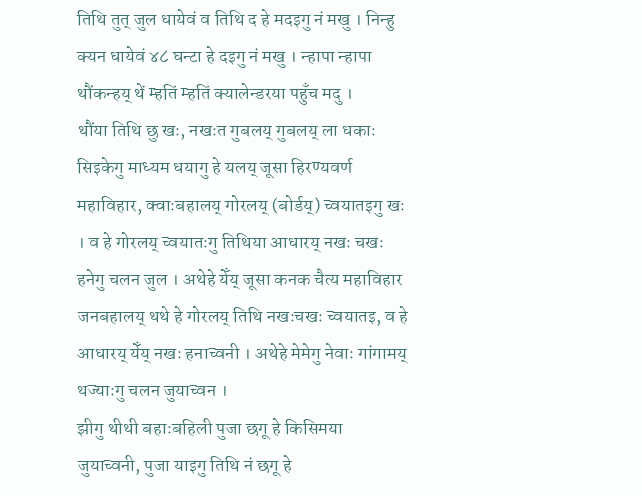तिथि तुत् जुल धायेवं व तिथि द हे मदइगु नं मखु । निन्हु क्यन धायेवं ४८ घन्टा हे दइगु नं मखु । न्हापा न्हापा थौंकन्हय् थें म्हतिं म्हतिं क्यालेन्डरया पहुँच मदु ।
थौंया तिथि छु खः, नखःत गुबलय् गुबलय् ला धकाः सिइकेगु माध्यम धयागु हे यलय् जूसा हिरण्यवर्ण महाविहार, क्वाःबहालय् गोरलय् (बोर्डय्) च्वयातइगु खः । व हे गोरलय् च्वयातःगु तिथिया आधारय् नखः चखः हनेगु चलन जुल । अथेहे येँय् जूसा कनक चैत्य महाविहार जनबहालय् थथे हे गोरलय् तिथि नखःचखः च्वयातइ, व हे आधारय् येँय् नखः हनाच्वनी । अथेहे मेमेगु नेवाः गांगामय् थज्याःगु चलन जुयाच्वन ।
झीगु थीथी बहाःबहिली पुजा छगू हे किसिमया जुयाच्वनी, पुजा याइगु तिथि नं छगू हे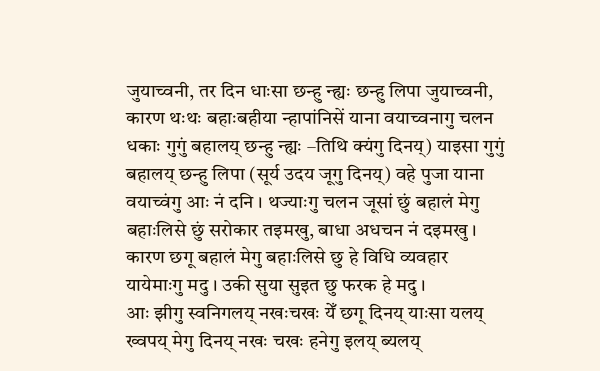जुयाच्वनी, तर दिन धाःसा छन्हु न्ह्यः छन्हु लिपा जुयाच्वनी, कारण थःथः बहाःबहीया न्हापांनिसें याना वयाच्वनागु चलन धकाः गुगुं बहालय् छन्हु न्ह्यः –तिथि क्यंगु दिनय्) याइसा गुगुं बहालय् छन्हु लिपा (सूर्य उदय जूगु दिनय्) वहे पुजा याना वयाच्वंगु आः नं दनि । थज्याःगु चलन जूसां छुं बहालं मेगु बहाःलिसे छुं सरोकार तइमखु, बाधा अधचन नं दइमखु । कारण छगू बहालं मेगु बहाःलिसे छु हे विधि व्यवहार यायेमाःगु मदु । उकी सुया सुइत छु फरक हे मदु ।
आः झीगु स्वनिगलय् नखःचखः येँ छगू दिनय् याःसा यलय् ख्वपय् मेगु दिनय् नखः चखः हनेगु इलय् ब्यलय्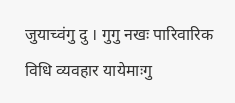जुयाच्वंगु दु । गुगु नखः पारिवारिक विधि व्यवहार यायेमाःगु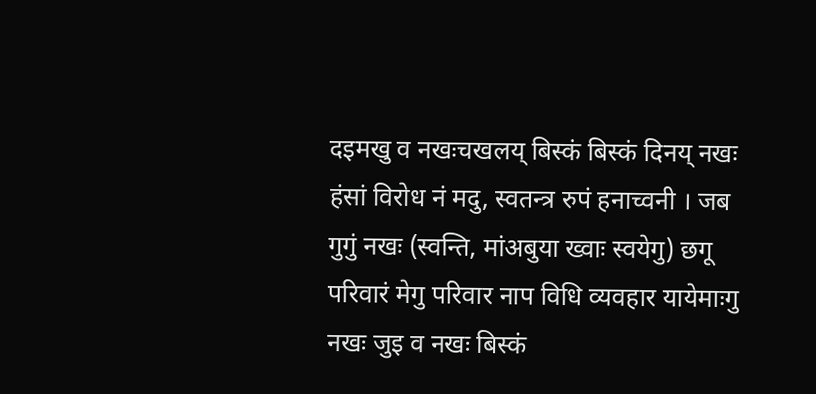दइमखु व नखःचखलय् बिस्कं बिस्कं दिनय् नखः हंसां विरोध नं मदु, स्वतन्त्र रुपं हनाच्वनी । जब गुगुं नखः (स्वन्ति, मांअबुया ख्वाः स्वयेगु) छगू परिवारं मेगु परिवार नाप विधि व्यवहार यायेमाःगु नखः जुइ व नखः बिस्कं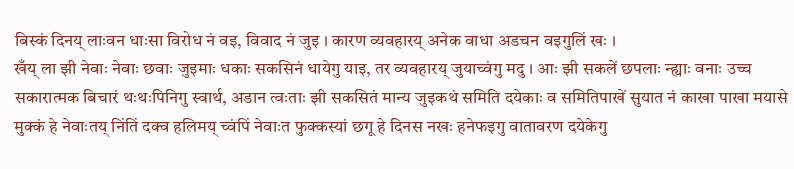बिस्कं दिनय् लाःवन धाःसा विरोध नं वइ, विवाद नं जुइ । कारण व्यवहारय् अनेक वाधा अडचन वइगुलिं खः ।
खँय् ला झी नेवाः नेवाः छवाः जुइमाः धकाः सकसिनं धायेगु याइ, तर व्यवहारय् जुयाच्वंगु मदु । आः झी सकलें छपलाः न्ह्याः वनाः उच्च सकारात्मक बिचारं थःथःपिनिगु स्वार्थ, अडान त्वःताः झी सकसितं मान्य जुइकथं समिति दयेकाः व समितिपाखें सुयात नं काखा पाखा मयासे मुक्कं हे नेवाःतय् निंतिं दक्व हलिमय् च्वंपिं नेवाःत फुक्कस्यां छगू हे दिनस नखः हनेफइगु वातावरण दयेकेगु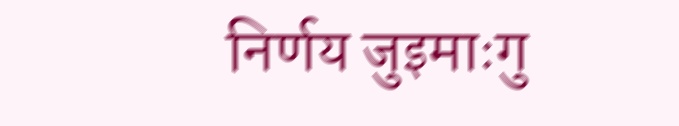निर्णय जुइमाःगु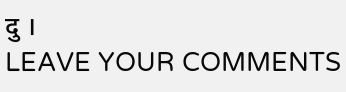दु ।
LEAVE YOUR COMMENTS